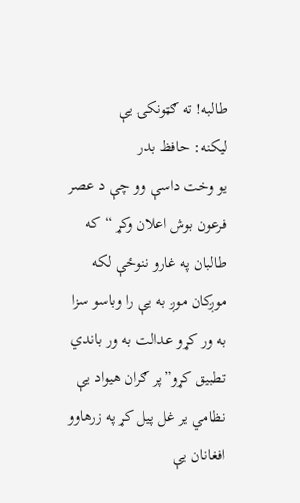طالبه! ته ګټونکۍ یې
لیکنه: حافظ بدر
یو وخت داسې وو چې د عصر فرعون بوش اعلان وکړ “که طالبان په غارو ننوځې لکه موږکان موږ به یې را وباسو سزا به ور کړو عدالت به ور باندي تطبیق کړو”پر ګران هیواد یې نظامي یر غل پیل کړ په زرهاوو افغانان یې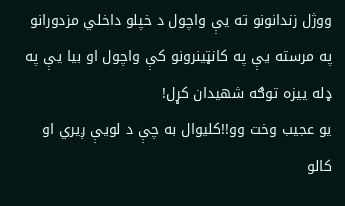ووژل زندانونو ته یې واچول د خپلو داخلي مزدورانو په مرسته یې په کانټینرونو کې واچول او بیا یې په ډله ییزه توګه شهیدان کړل!
یو عجیب وخت وو!!کلیوال به چې د لویې ږیري او کالو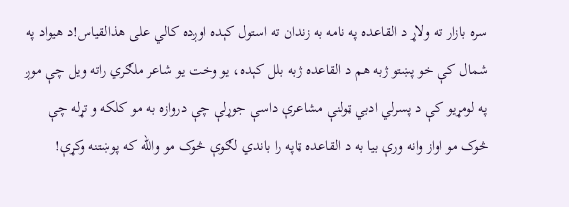سره بازار ته ولاړ د القاعده په نامه به زندان ته استول کېده اوږده کالي علی هذالقیاس!د هیواد په شمال کې خو پښتو ژبه هم د القاعده ژبه بلل کېده، یو وخت یو شاعر ملګري راته ویل چې موږ په لومړیو کې د پسرلي ادبي ټولنې مشاعرې داسې جوړلې چې دروازه به مو کلکه و تړله چې څوک مو اواز وانه ورې بیا به د القاعده ټاپه را باندي لګوې څوک مو والله که پوښتنه وکړې!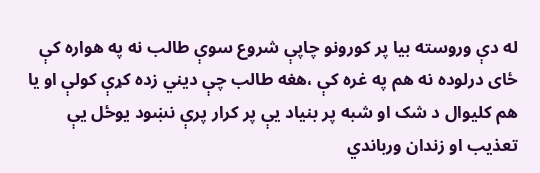له دې وروسته بیا پر کورونو چاپې شروع سوې طالب نه په هواره کې ځای درلوده نه هم په غره کې ،هغه طالب چې دیني زده کړې کولې او یا هم کلیوال د شک او شبه پر بنیاد یې پر کرار پرې نښود یوځل یې تعذیب او زندان ورباندي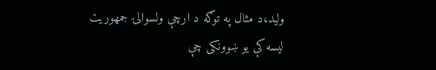ولید،د مثال په توګه د ارچې ولسوالۍ جمهوریت لیسه کې یو ښوونکی چې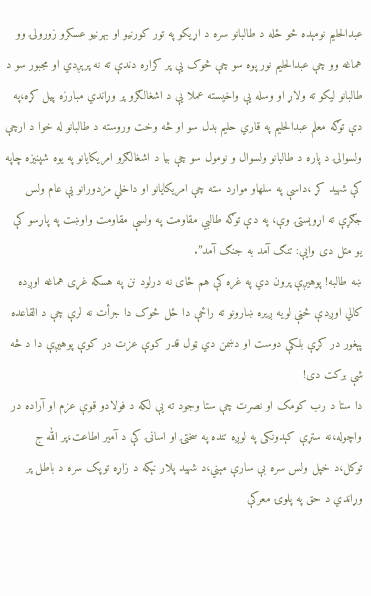عبدالحلیم نومېده څو ځله د طالبانو سره د اړیکو په تور کورنیو او بهرنیو عسکرو زورولۍ وو هماغه وو چې عبدالحلیم نور پوه سو چې څوک یې پر کراره دندې ته نه پرېږدي او مجبور سو د طالبانو لیکو ته ولاړ او وسله یې واخیسته عملا یې د اشغالګرو پر وړاندي مبارزه پیل کړه،په دې توګه معلم عبدالحلیم په قاري حلیم بدل سو او څه وخت وروسته د طالبانو له خوا د ارچې ولسوالۍ د پاره د طالبانو ولسوال و نومول سو چې بیا د اشغالګرو امریکایانو په یوه شپنیزه چاپه کې شهید کړ ،داسې په سلهاو موارد سته چې امریکایانو او داخلي مزدورانو یې عام ولس جګړې ته اړوېستۍ وې، په دې توګه طالبي مقاومت په ولسې مقاومت واوښت په پاړسو کې یو متل دی وایې: تنګ آمد به جنګ آمد”.
ښه طالبه! پوهيږې پرون دي په غره کې هم ځای نه درلود نن په هسکه غړی هماغه اوږده کالي اوږدې څڼې لویه ږیره ښارونو ته راځې دا ځل څوک دا جرأت نه لرې چې د القاعده پېغور در کړې بلکې دوست او دښمن دي ټول قدر کوې عزت در کوې پوهیږې دا د څه شې برکت دی!
دا ستا د رب کومک او نصرت چې ستا وجود ته یې لکه د فولادو قوې عزم او آراده در واچوله،نه ستړې کېدونکی په لوږه تنده په سختۍ او اسانۍ کې د آمیر اطاعت،پر الله ج توکل،د خپل ولس سره بې سارې مېني،د شهید پلار نېکه د زاړه توپک سره د باطل پر وړاندي د حق په پلوۍ معرکې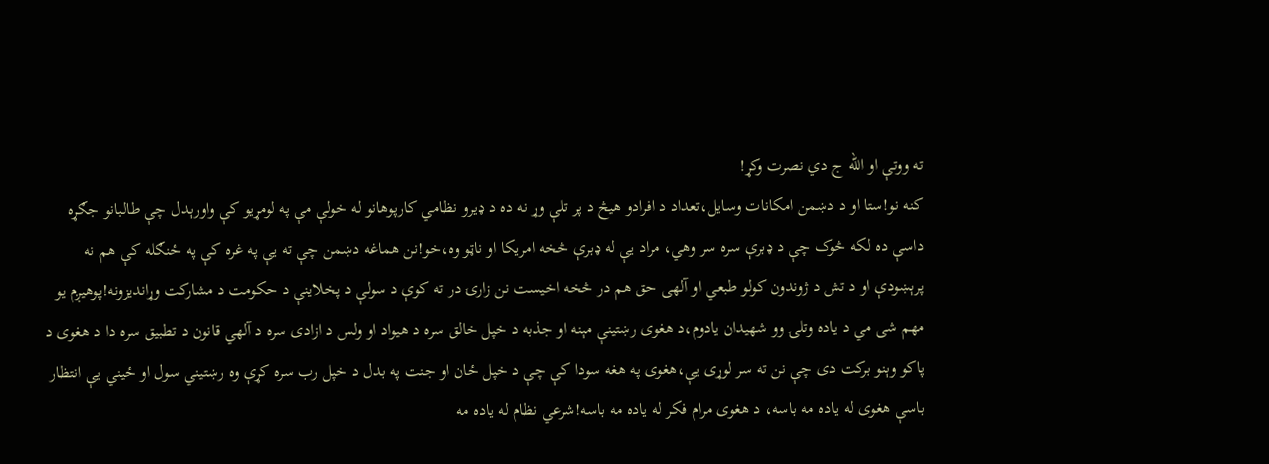ته ووتې او الله ج دي نصرت وکړ!
کنه نو!ستا او د دښمن امکانات وسایل،تعداد د افرادو هیڅ د پر تلې وړ نه ده د ډیرو نظامي کارپوهانو له خولې مې په لومړیو کې واورېدل چې طالبانو جګړه داسې ده لکه څوک چې د ډبرې سره سر وهي، مراد یې له ډبرې څخه امریکا او ناټو وه،خو!نن هماغه دښمن چې ته یې په غره کې په ځنګله کې هم نه پرېښودې او د تش د ژوندون کولو طبعي او آلهی حق هم در څخه اخیست نن زارۍ در ته کوې د سولې د پخلاینې د حکومت د مشارکت وړاندیزونه!پوهیږم یو مهم شی مي د یاده وتلۍ وو شهیدان یادوم،د هغوی رښتینې مېنه او جذبه د خپل خالق سره د هیواد او ولس د ازادی سره د آلهي قانون د تطبیق سره دا د هغوی د پاکو وېنو برکت دی چې نن ته سر لوړی یې،هغوی په هغه سودا کې چې د خپل ځان او جنت په بدل د خپل رب سره کړې وه رښتیني سول او ځیني یې انتظار باسې هغوی له یاده مه باسه، د هغوی مرام فکر له یاده مه باسه!شرعي نظام له یاده مه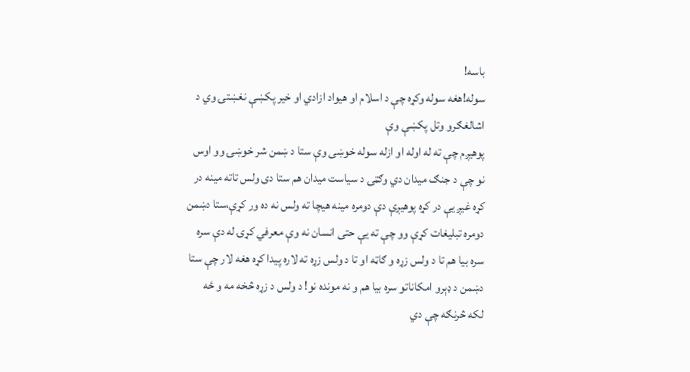باسه!
سوله!هغه سوله وکړه چې د اسلام او هیواد ازادي او خیر پکښې نغښتۍ وي د اشالغګرو وتل پکښې وې
پوهیږم چې ته له اوله او ازله سوله خوښی وې ستا د ښمن شر خوښۍ وو اوس نو چې د جنګ میدان دي وګټۍ د سیاست میدان هم ستا دی ولس تاته مینه در کړه غیږ یې در کړه پوهیږې دې دومره مینه هیچا ته ولس نه ده ور کړې،ستا دښمن دومره تبلیغات کړې وو چې ته یې حتی انسان نه وې معرفي کړۍ له دې سره سره بیا هم تا د ولس زړه و ګاټه او تا د ولس زړه ته لاره پیدا کړه هغه لار چې ستا دښمن د ډېرو امکاناتو سره بیا هم و نه مونده نو! د ولس د زړه څخه مه و ځه لکه څرنګه چې دي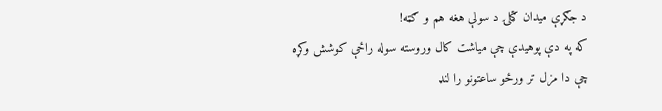د جګړې میدان ګټلۍ د سولې هغه هم و ګټه!
که په دې پوهیدې چې میاشت کال وروسته سوله راځې کوشش وکړه چې دا مزل تر ورځو ساعتونو را لنډ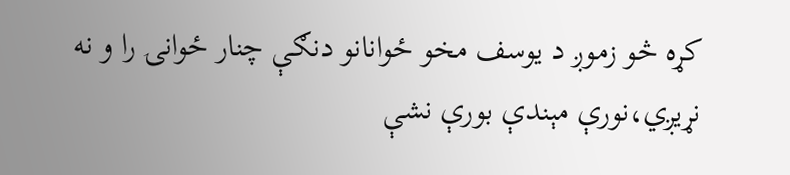کړه څو زموږ د یوسف مخو ځوانانو دنګې چنار ځوانۍ را و نه نړیږي،نورې مېندې بورې نشې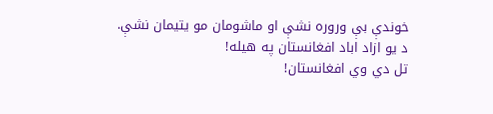خوندې بې وروره نشې او ماشومان مو یتیمان نشې.
د یو ازاد اباد افغانستان په هیله!
تل دي وي افغانستان!